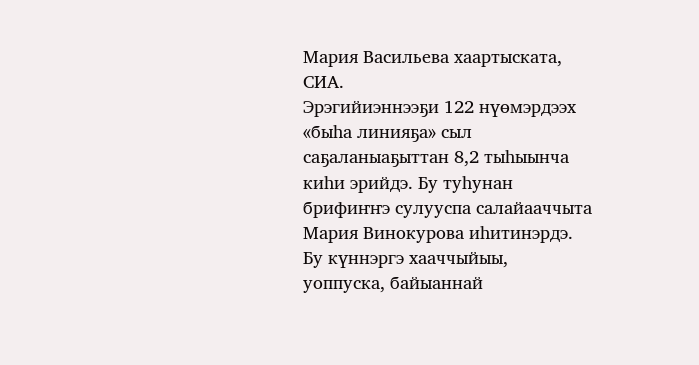Мария Васильева хаартыската, СИА.
Эрэгийиэннээҕи 122 нүөмэрдээх «быһа линияҕа» сыл саҕаланыаҕыттан 8,2 тыһыынча киһи эрийдэ. Бу туһунан брифиҥҥэ сулууспа салайааччыта Мария Винокурова иһитинэрдэ.
Бу күннэргэ хааччыйыы, уоппуска, байыаннай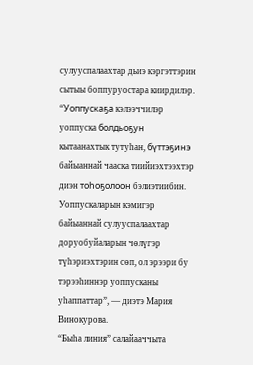сулууспалаахтар дьиэ кэргэттэрин сытыы боппуруостара киирдилэр. “Уоппускаҕа кэлээччилэр уоппуска болдьоҕун кытаанахтык тутуһан, бүттэҕинэ байыаннай чааска тиийиэхтээхтэр диэн тоһоҕолоон бэлиэтиибин. Уоппускаларын кэмигэр байыаннай сулууспалаахтар доруобуйаларын чөлүгэр түһэриэхтэрин сөп, ол эрээри бу тэрээһиннэр уоппусканы уһаппаттар”, — диэтэ Мария Винокурова.
“Быһа линия” салайааччыта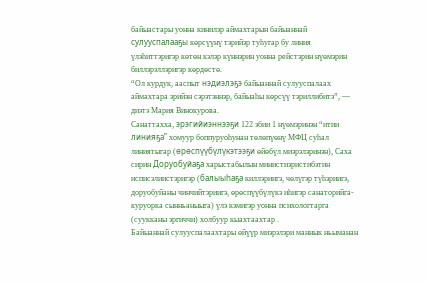байыастары уонна кинилэр аймахтарын байыаннай сулууспалааҕы көрсүүнү тэрийэр туһугар бу линия үлэһиттэригэр көтөн кэлэр күннэрин уонна рейстэрин нүөмэрин биллэрэллэригэр көрдөстө.
“Ол курдук, ааспыт нэдиэлэҕэ байыаннай сулууспалаах аймахтара эрийэн сэрэтэннэр, байыаһы көрсүү тэриллибитэ”, — диэтэ Мария Винокурова.
Санаттахха, эрэгийиэннээҕи 122 эбии 1 нүөмэринэн “итии линияҕа” хомуур боппуруоһунан төлөпүөнү МФЦ суһал линиятыгар (өрөспүүбүлүкэтээҕи өйөбүл миэрэлэринэн), Саха сирин Доруобуйаҕа харыстабылын министиэристибэтин исписэлиистэригэр (балыыһаҕа киллэриигэ, чөлүгэр түһэриигэ, доруобуйаны чинчийтэриигэ, өрөспүүбүлүкэ иһигэр санаторийга-куруорка сынньаныыга) үлэ кэмигэр уонна психологтарга (суукканы эргиччи) холбуур кыахтаахтар .
Байыаннай сулууспалаахтары өйүүр миэрэлэри маннык ньыманан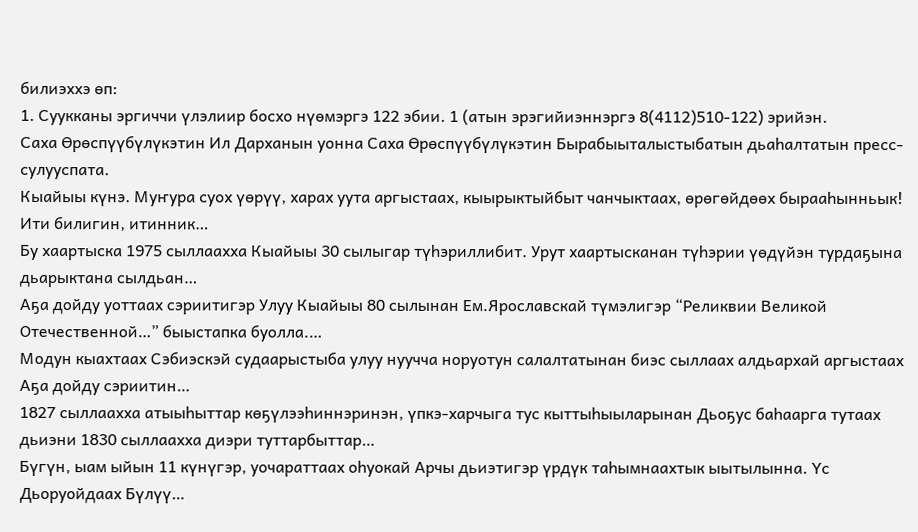билиэххэ өп:
1. Суукканы эргиччи үлэлиир босхо нүөмэргэ 122 эбии. 1 (атын эрэгийиэннэргэ 8(4112)510-122) эрийэн.
Саха Өрөспүүбүлүкэтин Ил Дарханын уонна Саха Өрөспүүбүлүкэтин Бырабыыталыстыбатын дьаһалтатын пресс-сулууспата.
Кыайыы күнэ. Муҥура суох үөрүү, харах уута аргыстаах, кыырыктыйбыт чанчыктаах, өрөгөйдөөх бырааһынньык! Ити билигин, итинник…
Бу хаартыска 1975 сыллаахха Кыайыы 30 сылыгар түһэриллибит. Урут хаартысканан түһэрии үөдүйэн турдаҕына дьарыктана сылдьан…
Аҕа дойду уоттаах сэриитигэр Улуу Кыайыы 80 сылынан Ем.Ярославскай түмэлигэр “Реликвии Великой Отечественной…” быыстапка буолла.…
Модун кыахтаах Сэбиэскэй судаарыстыба улуу нуучча норуотун салалтатынан биэс сыллаах алдьархай аргыстаах Аҕа дойду сэриитин…
1827 сыллаахха атыыһыттар көҕүлээһиннэринэн, үпкэ-харчыга тус кыттыһыыларынан Дьоҕус баһаарга тутаах дьиэни 1830 сыллаахха диэри туттарбыттар…
Бүгүн, ыам ыйын 11 күнүгэр, уочараттаах оһуокай Арчы дьиэтигэр үрдүк таһымнаахтык ыытылынна. Үс Дьоруойдаах Бүлүү…